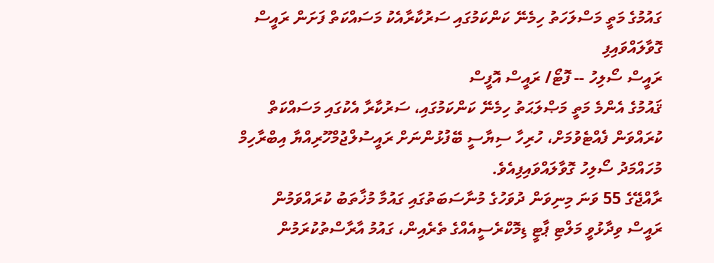ގައުމުގެ މަތީ މަސްލަހަތު ހިމެނޭ ކަންކަމުގައި ސަރުކާރާއެކު މަސައްކަތް ފަށަން ރައީސް ގޮވާލައްވައިފި
ރައީސް ސޯލިހު -- ފޮޓޯ/ ރައީސް އޮފީސް
ޤައުމުގެ އެންމެ މަތީ މަޞްލަޙަތު ހިމެނޭ ކަންކަމުގައި، ސަރުކާރާ އެކުގައި މަސައްކަތް ކުރައްވަން ފެއްޓެވުމަށް، ހުރިހާ ސިޔާސީ ބޭފުޅުންނަށް ރައީސުލްޖުމްހޫރިއްޔާ އިބްރާހިމް މުހައްމަދު ސޯލިހު ގޮވާލައްވައިފިއެވެ.
ރާއްޖޭގެ 55 ވަނަ މިނިވަން ދުވަހުގެ މުނާސަބަތުގައި ގައުމާ މުޚާތަބު ކުރައްވަމުން ރައީސް ވިދާޅުވީ މަލްޓި ޕާޓީ ޑިމޮކްރެސީއެއްގެ ތެރެއިން، ގައުމު އާރާސްތުކުރަމުން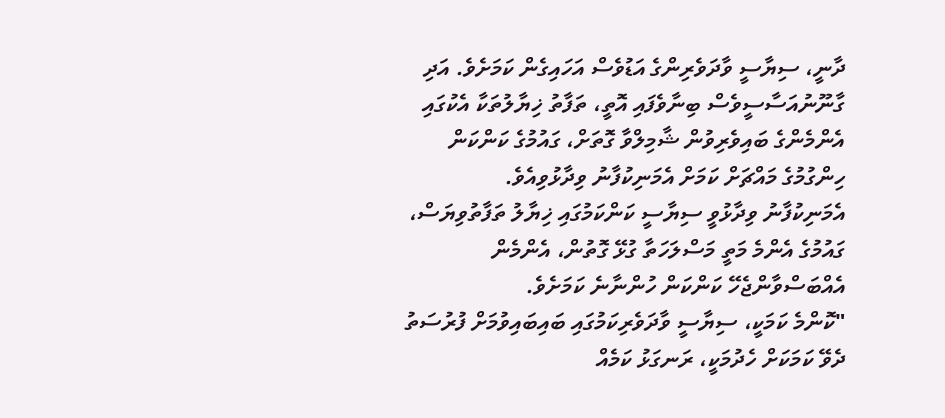ދާނީ، ސިޔާސީ ވާދަވެރިންގެ އަޑުވެސް އަހައިގެން ކަމަށެވެ. އަދި ގާނޫނުއަސާސީވެސް ބިނާވެފައި އޮތީ، ތަފާތު ޚިޔާލުތަކާ އެކުގައި އެންމެންގެ ބައިވެރިވުން ޝާމިލްވާ ގޮތަށް، ގައުމުގެ ކަންކަން ހިންގުމުގެ މައްޗަށް ކަމަށް އެމަނިކުފާނު ވިދާޅުވިއެވެ.
އެމަނިކުފާނު ވިދާޅުވީ ސިޔާސީ ކަންކަމުގައި ޚިޔާލު ތަފާތުވިޔަސް، ގައުމުގެ އެންމެ މަތީ މަސްލަހަތާ ގުޅޭ ގޮތުން، އެންމެން އެއްބަސްވާންޖެހޭ ކަންކަން ހުންނާނެ ކަމަށެވެ.
"ކޮންމެ ކަމަކީ، ސިޔާސީ ވާދަވެރިކަމުގައި ބައިބައިވުމަށް ފުރުސަތު ދެވޭ ކަމަކަށް ހެދުމަކީ، ރަނގަޅު ކަމެއް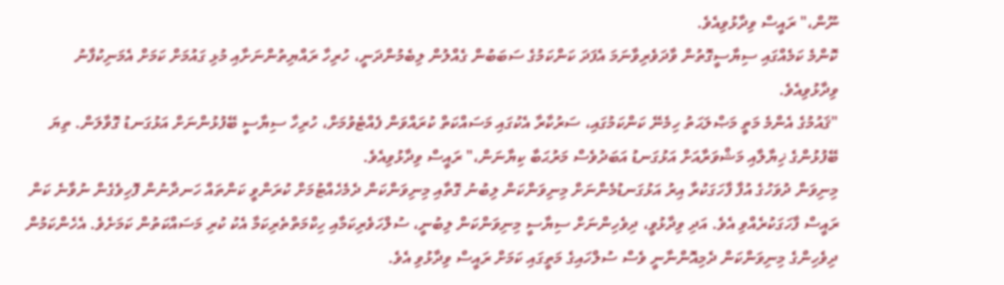ނޫން،" ރައީސް ވިދާޅުވިއެވެ.
ކޮންމެ ކަމެއްގައި ސިޔާސީގޮތުން ވާދަވެރިވާނަމަ އެފަދަ ކަންކަމުގެ ސަބަބުން ގެއްލުން ލިބެމުންދަނީ، ހުރިހާ ރައްޔިތުންނަށާއި މުޅި ގައުމަށް ކަމަށް އެމަނިކުފާނު ވިދާޅުވިއެވެ.
"ޤައުމުގެ އެންމެ މަތީ މަޞްލަޙަތު ހިމެނޭ ކަންކަމުގައި، ސަރުކާރާ އެކުގައި މަސައްކަތް ކުރައްވަން ފެއްޓެވުމަށް، ހުރިހާ ސިޔާސީ ބޭފުޅުންނަށް އަޅުގަނޑު ގޮވާލަން. ތިޔަ ބޭފުޅުންގެ ޚިޔާލާއި މަޝްވަރާއަށް އަޅުގަނޑު އަބަދުވެސް މަރުޙަބާ ކިޔާނަން،" ރައީސް ވިދާޅުވިއެވެ.
މިނިވަން ދުވަހުގެ އުފާ ފާހަގަކުރާ އިރު އަޅުގަނޑުމެންނަށް މިނިވަންކަން ލިބުނު ގޮތާއި މިނިވަންކަން ދެމެހެއްޓުމަށް ކުރަންވީ ކަންތައް ހަނދާނުން ފޮހިވެގެން ނުވާނެ ކަން ރައީސް ފާހަގަކުރެއްވި އެވެ. އަދި ވިދާޅުވީ، ދިވެހިންނަށް ސިޔާސީ މިނިވަންކަން ލިބުނީ، ސުލްހަވެރިކަމާއި ހިކްމަތްތެރިކަމާ އެކު ކުރި މަސައްކަތުން ކަމަށެވެ. އެހެންކަމުން ދިވެހިންގެ މިނިވަންކަން ދެމިއޮންނާނީ ވެސް ސުލްހައިގެ މަތީގައި ކަމަށް ރައީސް ވިދާޅުވި އެވެ.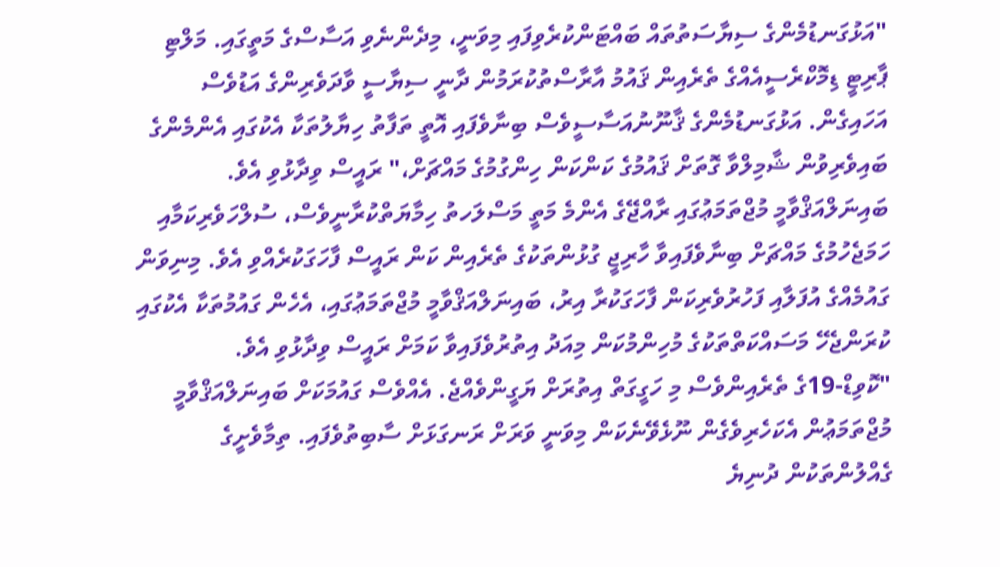"އަޅުގަނޑުމެންގެ ސިޔާސަތުތައް ބައްޓަންކުރެވިފައި މިވަނީ، މިދެންނެވި އަސާސްގެ މަތީގައި. މަލްޓި ޕާރިޓީ ޑިމޮކްރެސީއެއްގެ ތެރެއިން ޤައުމު އާރާސްތުކުރަމުން ދާނީ ސިޔާސީ ވާދަވެރިންގެ އަޑުވެސް އަހައިގެން. އަޅުގަނޑުމެންގެ ޤާނޫނުއަސާސީވެސް ބިނާވެފައި އޮތީ ތަފާތު ހިޔާލުތަކާ އެކުގައި އެންމެންގެ ބައިވެރިވުން ޝާމިލްވާ ގޮތަށް ޤައުމުގެ ކަންކަން ހިންގުމުގެ މައްޗަށް،" ރައީސް ވިދާޅުވި އެވެ.
ބައިނަލްއަޤްވާމީ މުޖްތަމަޢުގައި ރާއްޖޭގެ އެންމެ މަތީ މަސްލަހތު ހިމާޔަތްކުރާނީވެސް، ސުލްހަވެރިކަމާއި ހަމަޖެހުމުގެ މައްޗަށް ބިނާވެފައިވާ ހާރިޖީ ގުޅުންތަކުގެ ތެރެއިން ކަން ރައީސް ފާހަގަކުރެއްވި އެވެ. މިނިވަން ގައުމެއްގެ އުފަލާއި ފަހުރުވެރިކަން ފާހަގަކުރާ އިރު، ބައިނަލްއަޤްވާމީ މުޖްތަމަޢުގައި، އެހެން ގައުމުތަކާ އެކުގައި ކުރަންޖެހޭ މަސައްކަތްތަކުގެ މުހިންމުކަން މިއަދު އިތުރުވެފައިވާ ކަމަށް ރައީސް ވިދާޅުވި އެވެ.
"ކޮވިޑް-19ގެ ތެރެއިންވެސް މި ހަގީގަތް އިތުރަށް ޔަގީންވެއްޖެ. އެއްވެސް ގައުމަކަށް ބައިނަލްއަޤްވާމީ މުޖްތަމަޢުން އެކަހެރިވެގެން ނޫޅެވޭނެކަން މިވަނީ ވަރަށް ރަނގަޅަށް ސާބިތުވެފައި. ތިމާވެށީގެ ގެއްލުންތަކުން ދުނިޔެ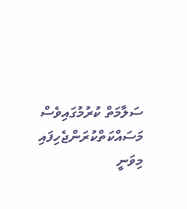ސަލާމަތް ކުރުމުގައިވެސް މަސައްކަތްކުރަންޖެހިފައި މިވަނީ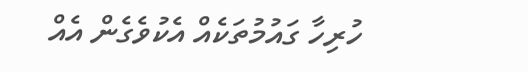ހުރިހާ ގައުމުތަކެއް އެކުވެގެން އެއް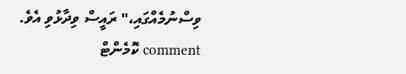ވިސްނުމެއްގައި،" ރައީސް ވިދާޅުވި އެވެ.
comment ކޮމެންޓް